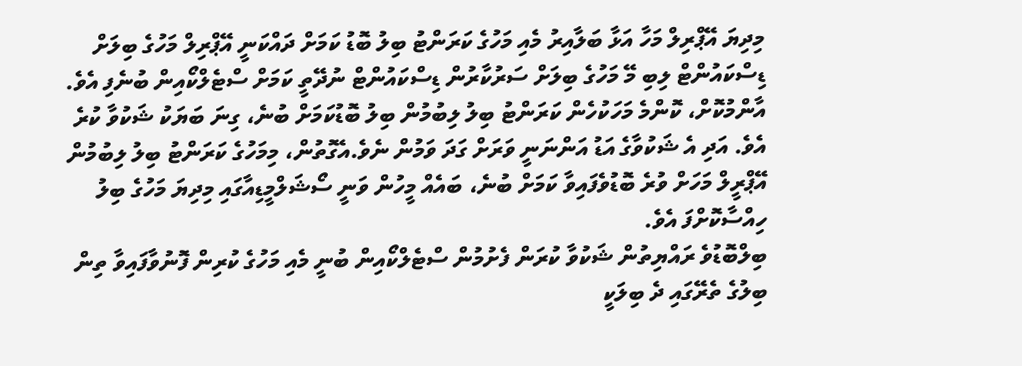މިދިޔަ އޭޕްރިލް މަހާ އަޅާ ބަލާއިރު މެއި މަހުގެ ކަރަންޓު ބިލު ބޮޑު ކަމަށް ދައްކަނީ އޭޕްރިލް މަހުގެ ބިލަށް ޑިސްކައުންޓް ލިބި މޭ މަހުގެ ބިލަށް ސަރުކާރުން ޑިސްކައުންޓް ނުދޭތީ ކަމަށް ސްޓެލްކޯއިން ބުނެފި އެވެ.
އާންމުކޮށް، ކޮންމެ މަހަކުހެން ކަރަންޓު ބިލު ލިބުމުން ބިލު ބޮޑުކަމަށް ބުނެ، ގިނަ ބަޔަކު ޝަކުވާ ކުރެ އެވެ. އަދި އެ ޝަކުވާގެ އަޑު އަންނަނީ ވަރަށް ގަދަ ވަމުން ނެވެ.އެގޮތުން، މިމަހުގެ ކަރަންޓު ބިލު ލިބުމުން އޭޕްރީލް މަހަށް ވުރެ ބޮޑުވެފައިވާ ކަމަށް ބުނެ، ބައެއް މީހުން ވަނީ ސޯޝަލްމީޑިއާގައި މިދިޔަ މަހުގެ ބިލު ހިއްސާކޮށްފަ އެވެ.
ބިލްބޮޑުވެ ރައްޔިތުން ޝަކުވާ ކުރަން ފެށުމުން ސްޓެލްކޯއިން ބުނީ މެއި މަހުގެ ކުރިން ފޮނުވާފައިވާ ތިން ބިލުގެ ތެރޭގައި ދެ ބިލަކީ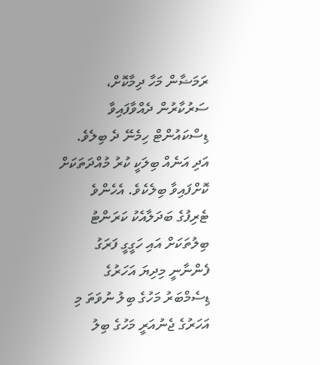ރަމަޟާން މަހާ ދިމާކޮށް، ސަރުކާރުން ދެއްވާފައިވާ ޑިސްކައުންޓް ހިމެނޭ ދެ ބިލެވެ.
އަދި އަނެއް ބިލަކީ ކުރު މުއްދަތަކަށް ކޮށްފައިވާ ބިލެކެވެ. އެހެންވެ ޓެރިފުގެ ބަދަލާއެކު ކަރަންޓު ބިލުތަކަށް އައި ހަގީގީ ފަރަގު ފެންނާނީ މިދިޔަ އަހަރުގެ ޑިސެމްބަރު މަހުގެ ބިލު ނުވަތަ މި އަހަރުގެ ޖެނުއަރީ މަހުގެ ބިލު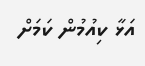އަޅާ ކިއުމުން ކަމަށް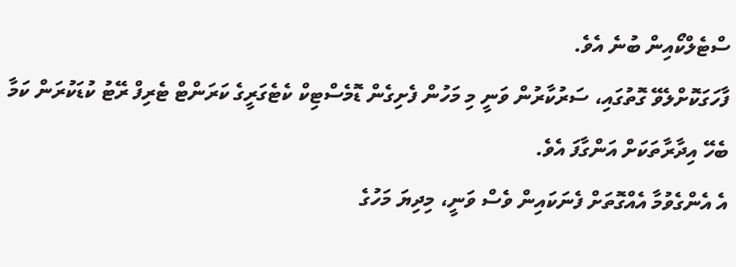ސްޓެލްކޯއިން ބުނެ އެވެ.
ފާހަގަކޮށްލެވޭ ގޮތުގައި، ސަރުކާރުން ވަނީ މި މަހުން ފެށިގެން ޑޮމެސްޓިކް ކެޓެގަރީގެ ކަރަންޓް ޓެރިފް ރޭޓު ކުޑަކުރަން ކަމާ ބެހޭ އިދާރާތަކަށް އަންގާފަ އެވެ.
އެ އެންގެވުމާ އެއްގޮތަށް ފެނަކައިން ވެސް ވަނީ، މިދިޔަ މަހުގެ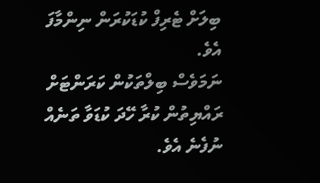ބިލަށް ޓެރިފް ކުޑަކުރަން ނިންމާފަ އެވެ.
ނަމަވެސް ބިލްތަކުން ކަރަންޓަށް ރައްޔިތުން ކުރާ ހޭދަ ކުޑަވާ ތަނެއް ނުފެނެ އެވެ.